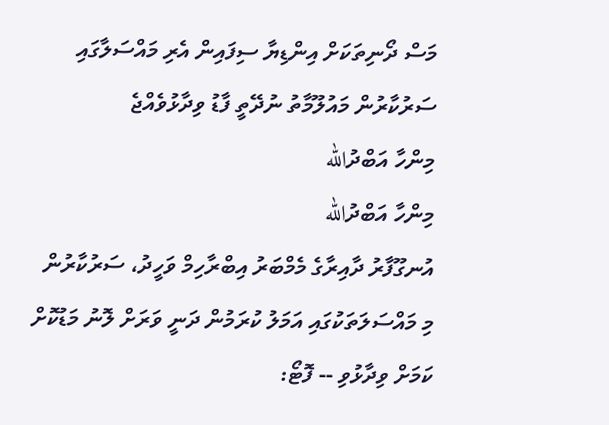މަސް ދޯނިތަކަށް އިންޑިޔާ ސިފައިން އެރި މައްސަލާގައި ސަރުކާރުން މައުލޫމާތު ނުދޭތީ ފާޑު ވިދާޅުވެއްޖެ
މިންހާ އަބްދުالله
މިންހާ އަބްދުالله
އުނގޫފާރު ދާއިރާގެ މެމްބަރު އިބްރާހިމް ވަހީދު، ސަރުކާރުން މި މައްސަލަތަކުގައި އަމަލު ކުރަމުން ދަނީ ވަރަށް ލޮނު މަޑުކޮށް ކަމަށް ވިދާޅުވި -- ފޮޓޯ: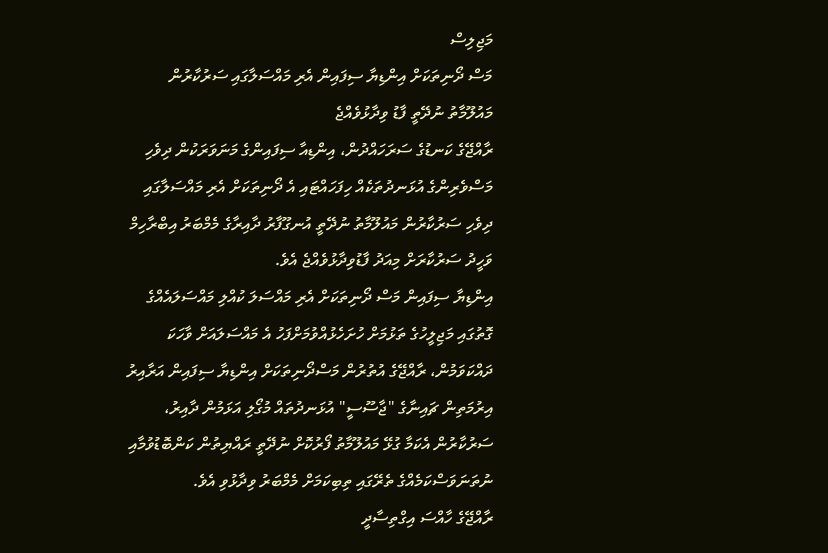މަޖިލިސް
މަސް ދޯނިތަކަށް އިންޑިޔާ ސިފައިން އެރި މައްސަލާގައި ސަރުކާރުން މައުލޫމާތު ނުދޭތީ ފާޑު ވިދާޅުވެއްޖެ
ރާއްޖޭގެ ކަނޑުގެ ސަރަހައްދުން، އިންޑިއާ ސިފައިންގެ މަނަވަރަކުން ދިވެހި މަސްވެރިންގެ އުޅަނދުތަކެއް ހިފަހައްޓައި އެ ދޯނިތަކަށް އެރި މައްސަލާގައި ދިވެހި ސަރުކާރުން މައުލޫމާތު ނުދޭތީ އުނގޫފާރު ދާއިރާގެ މެމްބަރު އިބްރާހިމް ވަހީދު ސަރުކާރަށް މިއަދު ފާޑުވިދާޅުވެއްޖެ އެވެ.
އިންޑިޔާ ސިފައިން މަސް ދޯނިތަކަށް އެރި މައްސަލަ ކުއްލި މައްސަލައެއްގެ ގޮތުގައި މަޖިލީހުގެ ތަޅުމަށް ހުށަހެޅުއްވުމަށްފަހު އެ މައްސަލައަށް ވާހަކަ ދައްކަވަމުން، ރާއްޖޭގެ އުތުރުން މަސްދޯނިތަކަށް އިންޑިޔާ ސިފައިން އަރާއިރު އިރުމަތިން ޗައިނާގެ "ޖާސޫސީ" އުޅަނދުތައް މުގޯލި އަޅަމުން ދާއިރު، ސަރުކާރުން އެކަމާ ގުޅޭ މައުލޫމާތު ފޯރުކޮށް ނުދޭތީ ރައްޔިތުން ކަންބޮޑުވުމާއި ނުތަނަވަސްކަމެއްގެ ތެރޭގައި ތިބިކަމަށް މެމްބަރު ވިދާޅުވި އެވެ.
ރާއްޖޭގެ ހާއްސަ އިގްތިސާދީ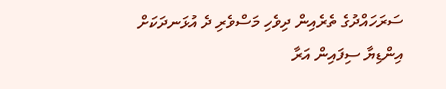ސަރަހައްދުގެ ތެރެއިން ދިވެހި މަސްވެރި ދެ އުޅަނދަކަށް އިންޑިޔާ ސިފައިން އަރާ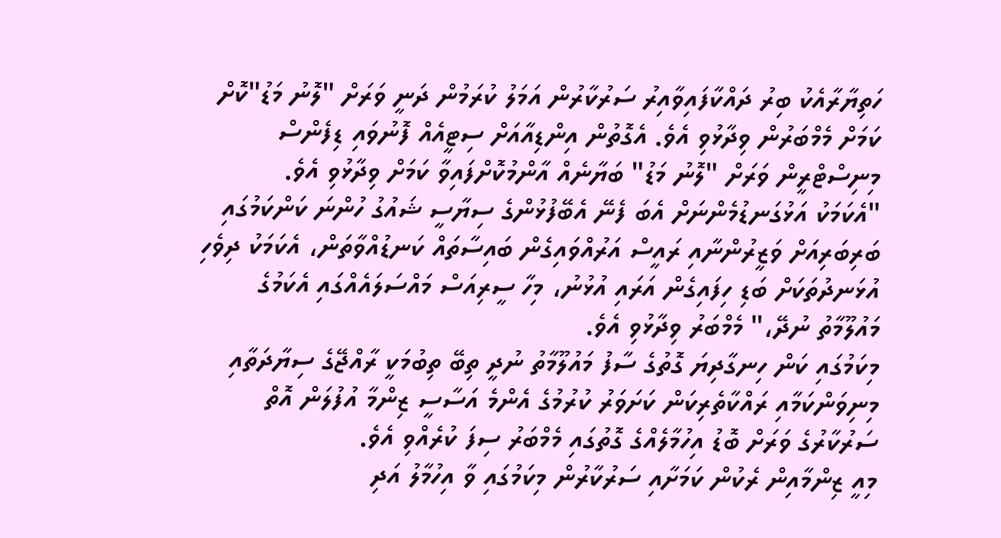ހަތިޔާރާއެކު ބިރު ދައްކާފައިވާއިރު ސަރުކާރުން އަމަލު ކުރަމުން ދަނީ ވަރަށް "ލޮނު މަޑު"ކޮށް ކަމަށް މެމްބަރުން ވިދާޅުވި އެވެ. އެގޮތުން އިންޑިއާއަށް ސިޓީއެއް ފޮނުވައި ޑިފެންސް މިނިސްޓްރީން ވަރަށް "ލޮނު މަޑު" ބަޔާނެއް އާންމުކޮށްފައިވާ ކަމަށް ވިދާޅުވި އެވެ.
"އެކަމަކު އަޅުގަނޑުމެންނަށް އެބަ ފެނޭ އެބޭފުޅުންގެ ސިޔާސީ ޝައުގު ހުންނަ ކަންކަމުގައި ބަރިބަރިއަށް ވަޒީރުންނާއި ރައީސް އަރުއްވައިގެން ބައިސާތައް ކަނޑުއްވާތަން، އެކަމަކު ދިވެހި އުޅަނދުތަކަށް ބަޑި ހިފައިގެން އަރައި އުޅުނު، މިހާ ސީރިއަސް މައްސަލައެއްގައި އެކަމުގެ މައުލޫމާތު ނުދޭ،" މެމްބަރު ވިދާޅުވި އެވެ.
މިކަމުގައި ކަން ހިނގާދިޔަ ގޮތުގެ ސާފު މައުލޫމާތު ނުދީ ތިބޭ ތިބުމަކީ ރާއްޖޭގެ ސިޔާދަތާއި މިނިވަންކަމާއި ރައްކާތެރިކަން ކަށަވަރު ކުރުމުގެ އެންމެ އަސާސީ ޒިންމާ އުފުލަން އޮތް ސަރުކާރުގެ ވަރަށް ބޮޑު އިހުމާލެއްގެ ގޮތުގައި މެމްބަރު ސިފަ ކުރެއްވި އެވެ.
މިއީ ޒިންމާއިން ރެކުން ކަމަށާއި ސަރުކާރުން މިކަމުގައި ވާ އިހުމާލު އަދި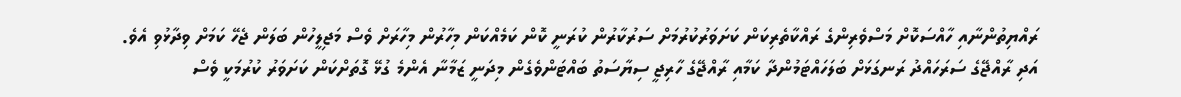ރައްޔިތުންނާއި ހާއްސަކޮށް މަސްވެރިންގެ ރައްކާތެރިކަން ކަށަވަރުކުރުމަށް ސަރުކާރުން ކުރަނީ ކޮން ކަމެއްކަން މިހާރުން މިހާރަށް ވެސް މަޖިލީހުން ބަލަން ޖެހޭ ކަމަށް ވިދާޅުވި އެވެ.
އަދި ރާއްޖޭގެ ސަރަހައްދު ރަނގަޅަށް ބަލަހައްޓަމުންދާ ކަމާއި ރާއްޖޭގެ ހާރިޖީ ސިޔާސަތު ބައްޓަންވެގެން މިދަނީ ޒަމާނާ އެންމެ ގުޅޭ ގޮތަށްކަން ކަށަވަރު ކުރުމަކީ ވެސް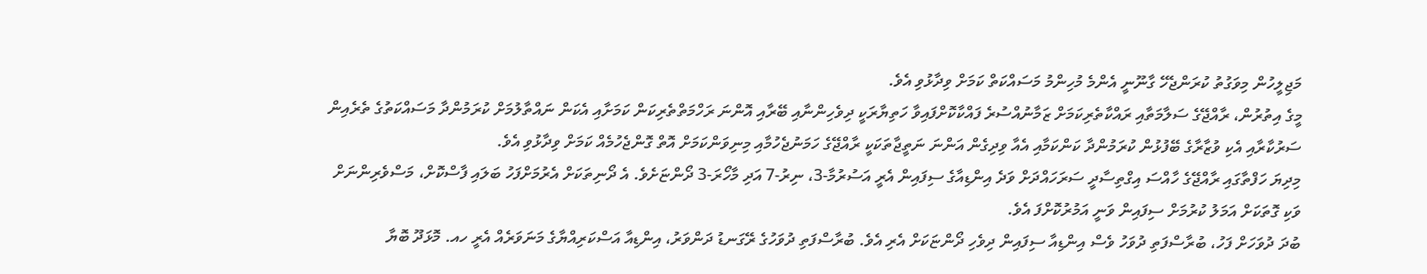މަޖިލީހުން މިވަގުތު ކުރަންޖެހޭ ގާނޫނީ އެންމެ މުހިންމު މަސައްކަތް ކަމަށް ވިދާޅުވި އެވެ.
މީގެ އިތުރުން، ރާއްޖޭގެ ސަލާމަތާއި ރައްކާތެރިކަމަށް ޒަމާނުއްސުރެ ފައްކާކޮށްފައިވާ ހަތިޔާރަކީ ދިވެހިންނާއި ބޭރާއި އޮންނަ ރަހްމަތްތެރިކަން ކަމަށާއި އެކަން ނައްތާލުމަށް ކުރަމުންދާ މަސައްކަތުގެ ތެރެއިން ސަރުކާރާއި އެކި ވުޒާރާގެ ބޭފުޅުން ކުރަމުންދާ ކަންކަމާއި އެއާ ވިދިގެން އަންނަ ނަތީޖާތަކަކީ ރާއްޖޭގެ ހަމަނުޖެހުމާއި މިނިވަންކަމަށް އޮތް ގޮންޖެހުމެއް ކަމަށް ވިދާޅުވި އެވެ.
މިދިޔަ ހަފްތާގައި ރާއްޖޭގެ ހާއްސަ އިގްތިސާދީ ސަރަހައްދަށް ވަދެ އިންޑިއާގެ ސިފައިން އެރީ އަސުރުމާ-3، ނިރު-7 އަދި މާހޯރަ-3 ދޯންޏަށެވެ. އެ ދޯނިތަކަށް އެރުމަށްފަހު ބަލައި ފާސްކޮށް، މަސްވެރިންނަށް ވަކި ގޮތަކަށް އަމަލު ކުރުމަށް ސިފައިން ވަނީ އަމުރުކޮށްފަ އެވެ.
ބުދަ ދުވަހަށް ފަހު، ބުރާސްފަތި ދުވަހު ވެސް އިންޑިއާ ސިފައިން ދިވެހި ދޯންޏަކަށް އެރި އެވެ. ބުރާސްފަތި ދުވަހުގެ ރޭގަނޑު ދަންވަރު، އިންޑިއާ އަސްކަރިއްޔާގެ މަނަވަރެއް އެރީ ހއ. މޮޅަދޫ ބޮޔާ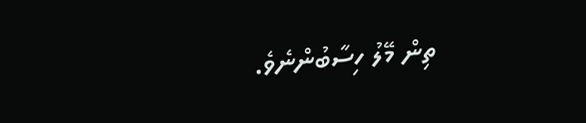ތިން މޭލު ހިސާބުންނެވެ.